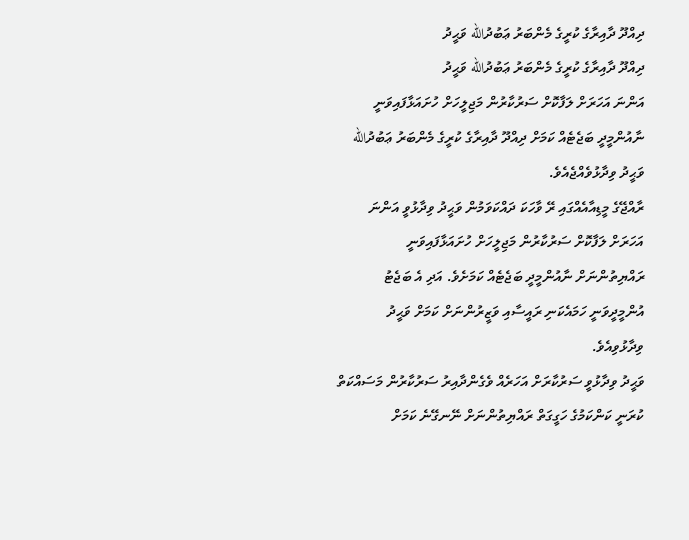ދިއްދޫ ދާއިރާގެ ކުރީގެ މެންބަރު ޢަބުދުالله ވަޙީދު
ދިއްދޫ ދާއިރާގެ ކުރީގެ މެންބަރު ޢަބުދުالله ވަޙީދު
އަންނަ އަހަރަށް ލަފާކޮށް ސަރުކާރުން މަޖިލީހަށް ހުށައަޅާފައިވަނީ ނާއުންމީދީ ބަޖެޓެއް ކަމަށް ދިއްދޫ ދާއިރާގެ ކުރީގެ މެންބަރު ޢަބުދުالله ވަޙީދު ވިދާޅުވެއްޖެއެވެ.
ރާއްޖޭގެ މީޑިއާއެއްގައި ރޭ ވާހަކަ ދައްކަވަމުން ވަޙީދު ވިދާޅުވީ އަންނަ އަހަރަށް ލަފާކޮށް ސަރުކާރުން މަޖިލީހަށް ހުށައަޅާފައިވަނީ ރައްޔިތުންނަށް ނާއުންމީދީ ބަޖެޓެއް ކަމަށެވެ. އަދި އެ ބަޖެޓު އުންމީދީވަނީ ހަމައެކަނި ރައީސާއި ވަޒީރުންނަށް ކަމަށް ވަޙީދު ވިދާޅުވިއެވެ.
ވަޙީދު ވިދާޅުވީ ސަރުކާރަށް އަހަރެއް ވެގެންދާއިރު ސަރުކާރުން މަސައްކަތް ކުރަނީ ކަންކަމުގެ ހަގީގަތް ރައްޔިތުންނަށް ނޭނގޭނެ ކަމަށް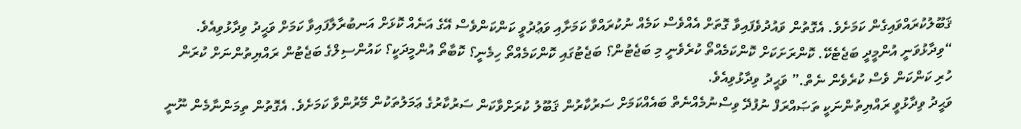ޤަބޫލުކުރައްވައިގެން ކަމަށެވެ. އެގޮތުން ވައުދުވެފައިވާ ގޮތަށް އެއްވެސް ކަމެއް ނުކުރައްވާ ކަމަށާއި ވަޢުދުވީ ކަންކަންވެސް އޭގެ އަނެއް ކޮޅަށް އަނބުރާލާފައިވާ ކަމަށް ވަޙީދު ވިދާޅުވިއެވެ.
“ވިދާޅުވަނީ އުންމީދީ ބަޖެޓެކޭ. ކޮންރަށަކަށް ކޮންކަމެއްތޯ ކުރެވެނީ މި ބަޖެޓުން؟ ބަޖެޓުގައި ކޮންކަމެއްތޯ ހިމެނީ؟ ކޮބާތޯ އުންމީދަކީ؟ ކައުންސިލްގެ ބަޖެޓުން ރައްޔިތުންނަށް ކުރަން ހުރި ކަންކަން ވެސް ކުރެވެން ނެތް.” ވަޙީދު ވިދާޅުވިއެވެ.
ވަޙީދު ވިދާޅުވީ ރައްޔިތުންނަކީ ތަޞައްރަފް ނުފުދޭ ވިސްނުމެއްނެތް ބައެއްކަމަށް ސަރުކާރުން ޤަބޫލު ކުރަށްވާކަން ސަރުކާރުގެ ޢަމަލުތަކުން މޭރުންވާ ކަމަށެވެ. އެގޮތުން ތިމަންނާމެން ނޫނީ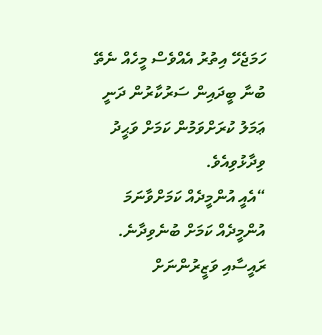ހަމަޖެހޭ އިތުރު އެއްވެސް މީހެއް ނެތޭ ބުނާ ބީދައިން ސަރުކާރުން ދަނީ ޢަމަލު ކުރަށްވަމުން ކަމަށް ވަޙީދު ވިދާޅުވިއެވެ.
“އެއީ އުންމީދެއް ކަމަށްވާނަމަ އުންމީދެއް ކަމަށް ބުނެވިދާނެ. ރައީސާއި ވަޒީރުންނަށް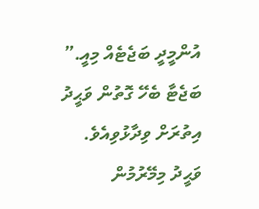އުންމީދީ ބަޖެޓެއް މިއީ.” ބަޖެޓާ ބެހޭ ގޮތުން ވަޙީދު އިތުރަށް ވިދާޅުވިއެވެ.
ވަޙީދު މިމޭރުމުން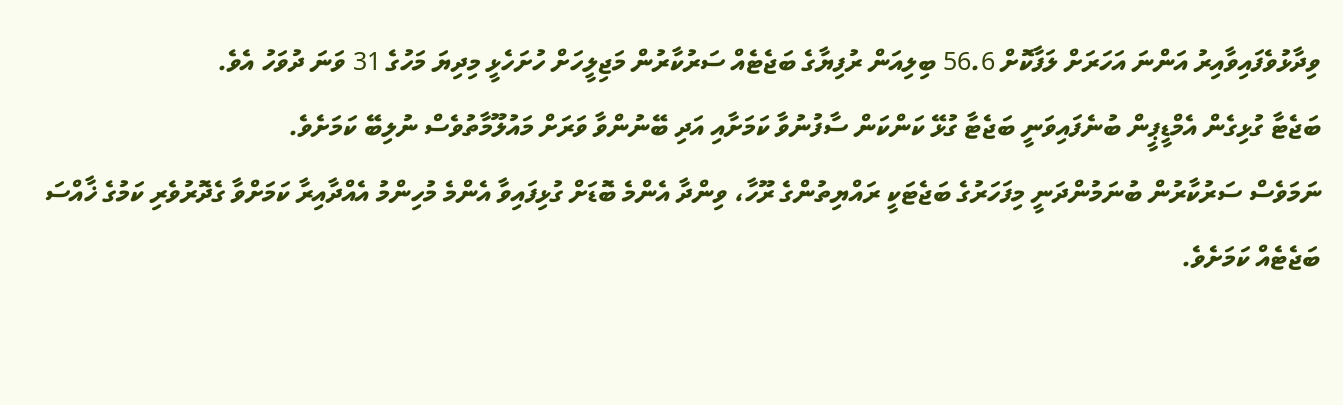ވިދާޅުވެފައިވާއިރު އަންނަ އަހަރަށް ލަފާކޮށް 56.6 ބިލިއަން ރުފިޔާގެ ބަޖެޓެއް ސަރުކާރުން މަޖިލީހަށް ހުށަހެޅީ މިދިޔަ މަހުގެ 31 ވަނަ ދުވަހު އެވެ.
ބަޖެޓާ ގުޅިގެން އެމްޑީޕީން ބުނެފައިވަނީ ބަޖެޓާ ގުޅޭ ކަންކަން ސާފުނުވާ ކަމަށާއި އަދި ބޭނުންވާ ވަރަށް މައުލޫމާތުވެސް ނުލިބޭ ކަމަށެވެ.
ނަމަވެސް ސަރުކާރުން ބުނަމުންދަނީ މިފަހަރުގެ ބަޖެޓަކީ ރައްޔިތުންގެ ރޫހާ، ވިންދާ އެންމެ ބޮޑަށް ގުޅިފައިވާ އެންމެ މުހިންމު އެއްދާއިރާ ކަމަށްވާ ގެދޮރުވެރި ކަމުގެ ޚާއްސަ ބަޖެޓެއް ކަމަށެވެ.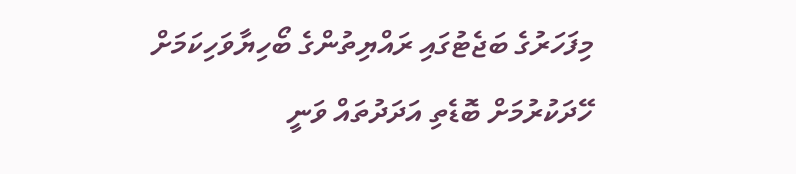މިފަހަރުގެ ބަޖެޓުގައި ރައްޔިތުންގެ ބޯހިޔާވަހިކަމަށް ހޭދަކުރުމަށް ބޮޑެތި އަދަދުތައް ވަނީ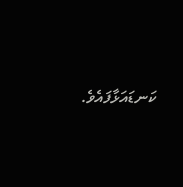ކަނޑައަޅާފައެވެ.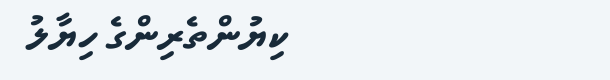ކިޔުންތެރިންގެ ހިޔާލު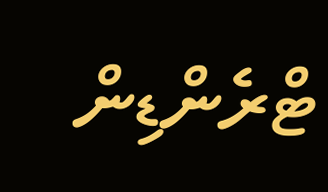ޓްރެންޑިން